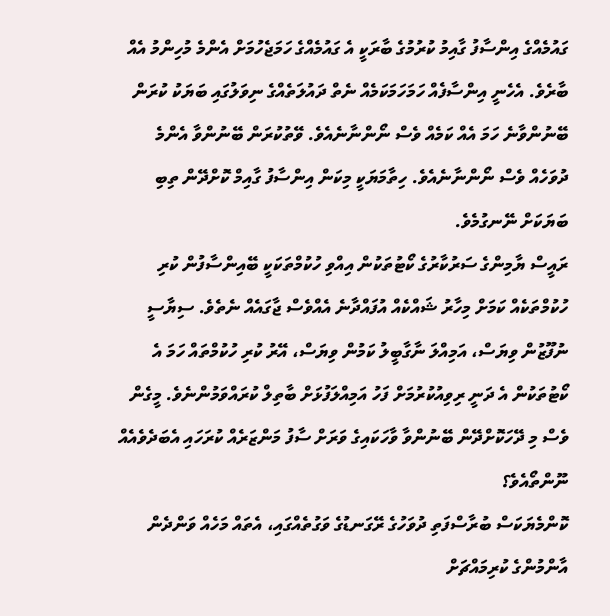ގައުމެއްގެ އިންސާފު ގާއިމު ކުރުމުގެ ބާރަކީ އެ ގައުމެއްގެ ހަމަޖެހުމަށް އެންމެ މުހިންމު އެއް ބާރެވެ. އެހެނީ އިންސާފެއް ހަމަހަމަކަމެއް ނެތް ދައުލަތެއްގެ ނިވަލުގައި ބަޔަކު ކުރަން ބޭނުންވާނެ ހަމަ އެއް ކަމެއް ވެސް ނޯންނާނެއެވެ. ވޭތުކުރަން ބޭނުންވާ އެންމެ ދުވަހެއް ވެސް ނޯންނާނެއެވެ. ހިތާމަޔަކީ މިކަން އިންސާފު ގާއިމް ކޮށްދޭން ތިބި ބަޔަކަށް ނޭނގުމެވެ.
ރައީސް ޔާމިންގެ ސަރުކާރުގެ ކޯޓުތަކުން އިއްވި ހުކުމްތަކަކީ ބޭއިންސާފުން ކުރި ހުކުމްތަކެއް ކަމަށް މިހާރު ޝައްކެއް އުފައްދާނެ އެއްވެސް ޖާގައެއް ނެތެވެ. ސިޔާސީ ނުފޫޒުން ވިޔަސް، އަމިއްލަ ނާގާބީލު ކަމުން ވިޔަސް، އޭރު ކުރި ހުކުމްތައް ހަމަ އެ ކޯޓުތަކުން އެ ދަނީ ރިވިއުކުރުމަށް ފަހު އަމިއްލަފުޅަށް ބާތިލް ކުރައްވަމުންނެވެ. މީގެން ވެސް މި ދޭހަކޮށްދޭން ބޭނުންވާ ވާހަކައިގެ ވަރަށް ސާފު މަންޒަރެއް ކުރަހައި އެބަދެވެއެއް ނޫންތޯއެވެ؟
ކޮންމެޔަކަސް ބުރާސްފަތި ދުވަހުގެ ރޭގަނޑުގެ ވަގުތެއްގައި، އެތައް މަހެއް ވަންދެން އާންމުންގެ ކުރިމައްޗަށް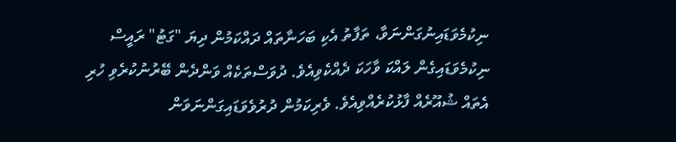ނިކުމެވަޑައިނުގަންނަވާ، ތަފާތު އެކި ބަހަނާތައް ދައްކަމުން ދިޔަ "ގަޓު" ރައީސް ނިކުމެވަޑައިގެން ލައްކަ ވާހަކަ ދެއްކެވިއެވެ. ދުވަސްތަކެއް ވަންދެން ބޭރުނުކުރެވި ހުރި އެތައް ޝުއޫރެއް ފާޅުކުރެއްވިއެވެ. ވެރިކަމުން ދުރުވެވަޑައިގަންނަވަން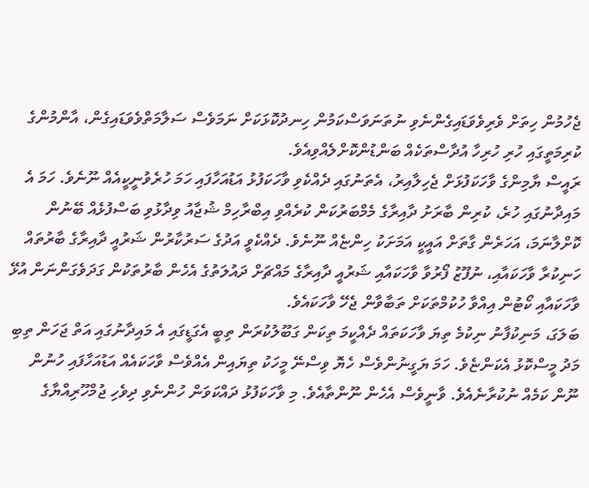ޖެހުމުން ހިތަށް ވެރިވެވަޑައިގެންނެވި ނުތަނަވަސްކަމުން ހިނދުކޮޅަކަށް ނަމަވެސް ސަލާމަތްވެވަޑައިގެން، އާންމުންގެ ކުރިމަތީގައި ހުރި ހުރިހާ އުދާސްތަކެއް ބަންޑުންކޮށްލެއްވިއެވެ.
ރައީސް ޔާމިންގެ ވާހަކަފުޅަށް ޖެހިލާއިރު، އެތަނުގައި ދެއްކެވި ވާހަކަފުޅު އަޑުއަހާފައި ހަމަ ހުރެވުނީކީއެއް ނޫނެވެ. ހަމަ އެ މައިދާނުގައި ހުރެ، ކުރިން ބާރަށު ދާއިރާގެ މެމްބަރުކަން ކުރެއްވި އިބްރާހިމް ޝުޖާއު ވިދާޅުވި ބަސްފުޅެއް ބޭނުން ކޮށްލާނަމަ، އަހަރެން ގާތަށް އައީކީ އަމަށަކު ހިންޏެއް ނޫނެވެ. ދެއްކެވީ އަދުގެ ސަރުކާރުން ޝަރުއީ ދާއިރާގެ ބާރުތައް ހަނިކުރާ ވާހަކައާއި، ނުފޫޒު ފޯރުވާ ވާހަކައާއި ޝަރުއީ ދާއިރާގެ މައްޗަށް ދައުލަތުގެ އެހެން ބާރުތަކުން ގަދަވެގަންނަން އުޅޭ ވާހަކައާއި ކޯޓުން އިއްވާ ހުކުމްތަކަށް ތަބާވާން ޖެހޭ ވާހަކައެވެ.
ބަލަގަ، މަނިކުފާނު ނިކުމެ ތިޔަ ވާހަކަތައް ދެއްކީމަ ތިކަން ގަބޫލުކުރަން ތިބީ އެގަޑީގައި އެ މައިދާނުގައި އަތް ޖަހަން ތިބި މަދު މީސްކޮޅު އެކަންޏެވެ. ހަމަ ޔަގީނުންވެސް ހެޔޮ ވިސްނޭ މީހަކު ތިޔައިން އެއްވެސް ވާހަކައެއް އަޑުއަހާފައި ހުނުން ނޫން ކަމެއް ނުކުރާނެއެވެ. ވާނީވެސް އެހެން ނޫންތާއެވެ. މި ވާހަކަފުޅު ދައްކަވަން ހުންނެވި ދިވެހި ޖުމްހޫރިއްޔާގެ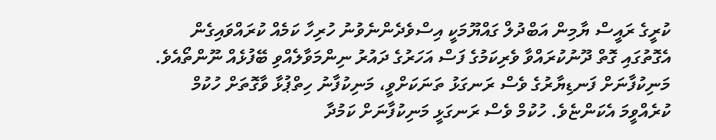ކުރީގެ ރައީސް ޔާމިން އަބްދުލް ގައްޔޫމަކީ އިސްވެދެންނެވުނު ހުރިހާ ކަމެއް ކުރައްވައިގެން އެގޮތުގައި ގޮތް ދޫނުކުރައްވާ ވެރިކަމުގެ ފަސް އަހަރުގެ ދައުރު ނިންމަވާލެއްވި ބޭފުޅެއް ނޫންތޯއެވެ.
މަނިކުފާނަށް ފަނޑިޔާރުގެ ވެސް ރަނގަޅު ތަނަކަށްވީ، މަނިކުފާނު ހިތްޕުޅާ ވާގޮތަށް ހުކުމް ކުރެއްވީމަ އެކަންޏެވެ. ހުކުމް ވެސް ރަނގަޅީ މަނިކުފާނަށް ކަމުދާ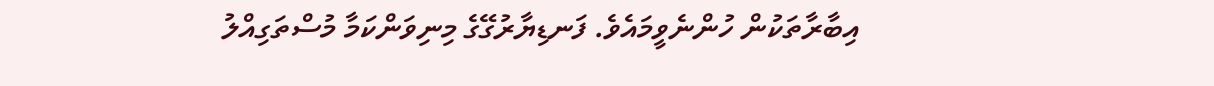އިބާރާތަކުން ހުންނެވީމައެވެ. ފަނޑިޔާރުގޭގެ މިނިވަންކަމާ މުސްތަގިއްލު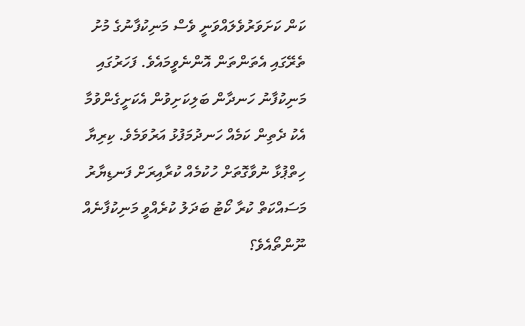ކަން ކަށަވަރުވެލައްވަނީ ވެސް މަނިކުފާނުގެ މުށު ތެރޭގައި އެތަންތަން އޮންނެވީމައެވެ. ފަހަރުގައި މަނިކުފާނު ހަނދާން ބަލިކަށިވުން އެކަށީގެންވުމާ އެކު ދެތިން ކަމެއް ހަނދުމަފުޅު އަރުވަމެވެ. ކިރިޔާ ހިތްޕުޅާ ނުވާގޮތަށް ހުކުމެއް ކުރާއިރަށް ފަނޑިޔާރު މަސައްކަތް ކުރާ ކޯޓު ބަދަލު ކުރެއްވީ މަނިކުފާނެއް ނޫންތޯއެވެ؟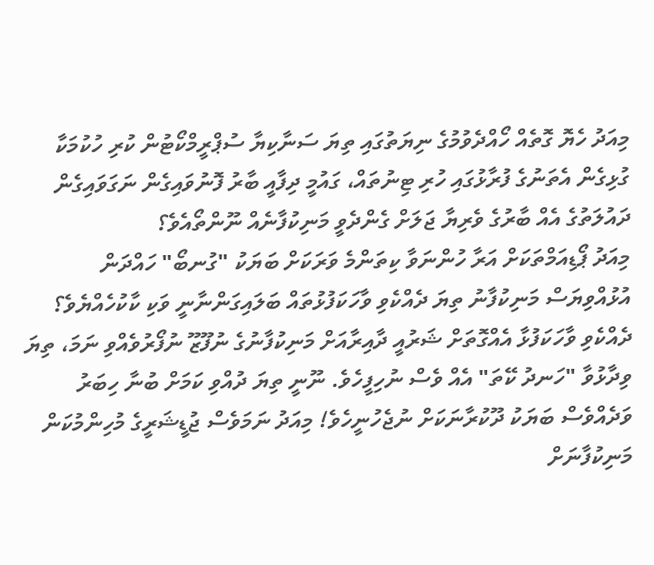މިއަދު ހެޔޮ ގޮތެއް ހޯއްދެވުމުގެ ނިޔަތުގައި ތިޔަ ސަނާކިޔާ ސުޕްރީމްކޯޓުން ކުރި ހުކުމަކާ ގުޅިގެން އެތަނުގެ ފުރާޅުގައި ހުރި ޓިނުތައް، ގައުމީ ދިފާއީ ބާރު ފޮނުވައިގެން ނަގަވައިގެން ދައުލަތުގެ އެއް ބާރުގެ ވެރިޔާ ޖަލަށް ގެންދެވީ މަނިކުފާނެއް ނޫންތޯއެވެ؟
މިއަދު ޕޯޑިއަމްތަކަށް އަރާ ހުންނަވާ ކިތަންމެ ވަރަކަށް ބަޔަކު "ގުނބޯ" ހައްދަން އުޅުއްވިޔަސް މަނިކުފާނު ތިޔަ ދެއްކެވި ވާހަކަފުޅުތައް ބަލައިގަންނާނީ ވަކި ކާކުހެއްޔެވެ؟ ދެއްކެވި ވާހަކަފުޅާ އެއްގޮތަށް ޝަރުއީ ދާއިރާއަށް މަނިކުފާނުގެ ނުފޫޒޫ ނުފޯރުވެއްވި ނަމަ، ތިޔަ ވިދާޅުވާ "ހަނދު ކޭތަ" އެއް ވެސް ނުހިފީހެވެ. ނޫނީ ތިޔަ ދުއްވި ކަމަށް ބުނާ ހިބަރު ވަދެއްވެސް ބަޔަކު ދޫކުރާނަކަށް ނުޖެހުނީހެވެ! މިއަދު ނަމަވެސް ޖުޑީޝަރީގެ މުހިންމުކަން މަނިކުފާނަށް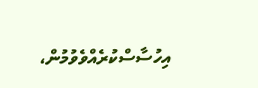އިހުސާސްކުރެއްވެވުމުން،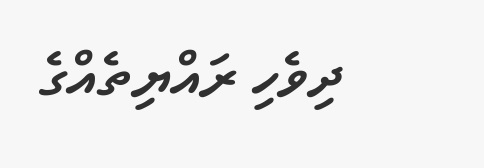ދިވެހި ރައްޔިތެއްގެ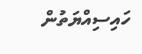ހައިސިއްޔަތުން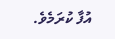އުފާ ކުރަމެވެ.